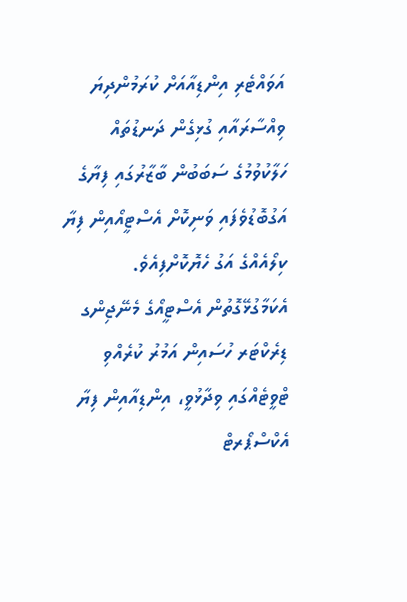އަވައްޓެރި އިންޑިއާއަށް ކުރަމުންދިޔަ ވިއްސާރައާއި ގުޅިގެން ދަނޑުތައް ހަލާކުވުމުގެ ސަބަބުން ބާޒާރުގައި ފިޔާގެ އަގުބޮޑުވެފައި ވަނިކޮށް އެސްޓީއޯއިން ފިޔާ ކިލޯއެއްގެ އަގު ހެޔޮކޮށްފިއެވެ.
އެކަމާގުޅޭގޮތުން އެސްޓީއޯގެ މެނޭޖިންގ ޑިރެކްޓަރ ހުސައިން އަމުރު ކުރެއްވި ޓްވީޓެއްގައި ވިދާޅުވީ، އިންޑިއާއިން ފިޔާ އެކްސްޕޯރޓް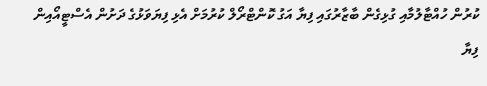ކުރުން ހުއްޓާލުމާއި ގުޅިގެން ބާޒާރުގައި ފިޔާ އަގު ކޮންޓްރޯލް ކުރުމަށް އެޅި ފިޔަވަޅުގެ ދަށުން އެސްޓީއޯއިން ފިޔާ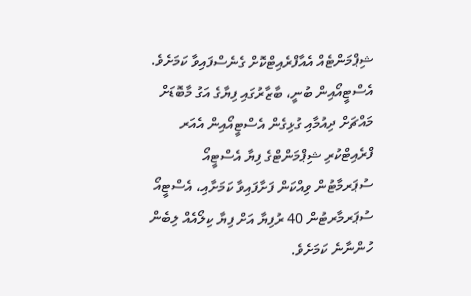ޝިޕްމަންޓެއް އެއާފްރެއިޓްކޮށް ގެނެސްފައިވާ ކަމަށެވެ.
އެސްޓީއޯއިން ބުނީ، ބާޒާރުގައި ފިޔާގެ އަގު މާބޮޑަށް މައްޗަށް ދިއުމާއި ގުޅިގެން އެސްޓީއޯއިން އެއަރ ފްރެއިޓްކުރި ޝިޕްމަންޓްގެ ފިޔާ އެސްޓީއޯ ސުޕަރމާޓުން ވިއްކަން ފަށާފައިވާ ކަމަށާއި، އެސްޓީއޯ ސުޕަރމާރޓުން 40 ރުފިޔާ އަށް ފިޔާ ކިލޯއެއް ލިބެން ހުންނާނެ ކަމަށެވެ.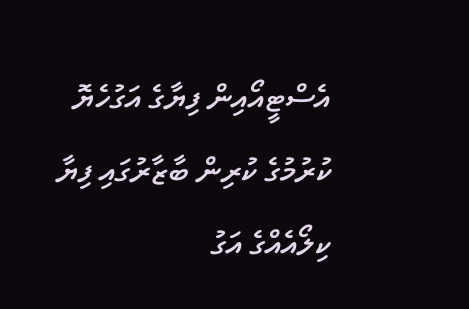އެސްޓީއޯއިން ފިޔާގެ އަގުހެޔޮ ކުރުމުގެ ކުރިން ބާޒާރުގައި ފިޔާ ކިލޯއެއްގެ އަގު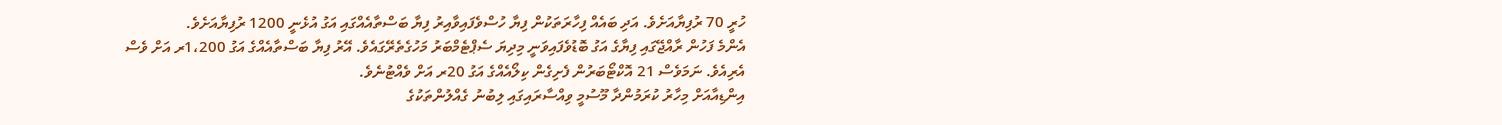ހުރީ 70 ރުފިޔާއަށެވެ. އަދި ބައެއް ފިހާރަތަކުން ފިޔާ ހުސްވެފައިވާއިރު ފިޔާ ބަސްތާއެއްގައި އަގު އުޅެނީ 1200 ރުފިޔާއަށެވެ.
އެންމެ ފަހުން ރާއްޖޭގައި ފިޔާގެ އަގު ބޮޑުވެފައިވަނީ މިދިޔަ ސެޕްޓެމްބަރު މަހުގެތެރޭގައެވެ. އޭރު ފިޔާ ބަސްތާއެއްގެ އަގު 1،200ރ އަށް ވެސް އެރިއެވެ. ނަމަވެސް 21 އޮކްޓޯބަރުން ފެށިގެން ކިލޯއެއްގެ އަގު 20ރ އަށް ވެއްޓުނެވެ.
އިންޑިއާއަށް މިހާރު ކުރަމުންދާ މޫސުމީ ވިއްސާރައިގައި ލިބުނު ގެއްލުންތަކުގެ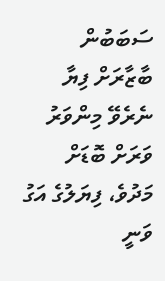ސަބަބުން ބާޒާރަށް ފިޔާ ނެރެވޭ މިންވަރު ވަރަށް ބޮޑަށް މަދުވެ، ފިޔަލުގެ އަގު ވަނީ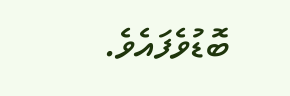ބޮޑުވެފައެވެ.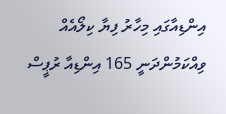އިންޑިއާގައި މިހާރު ފިޔާ ކިލޯއެއް ވިއްކަމުންދަނީ 165 އިންޑިއާ ރުޕީސް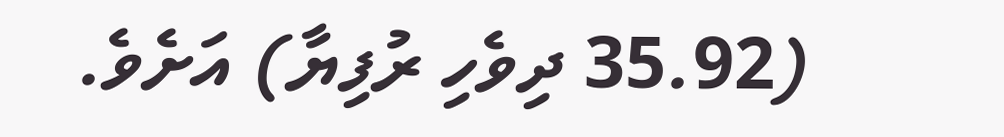(35.92 ދިވެހި ރުފިޔާ) އަށެވެ.